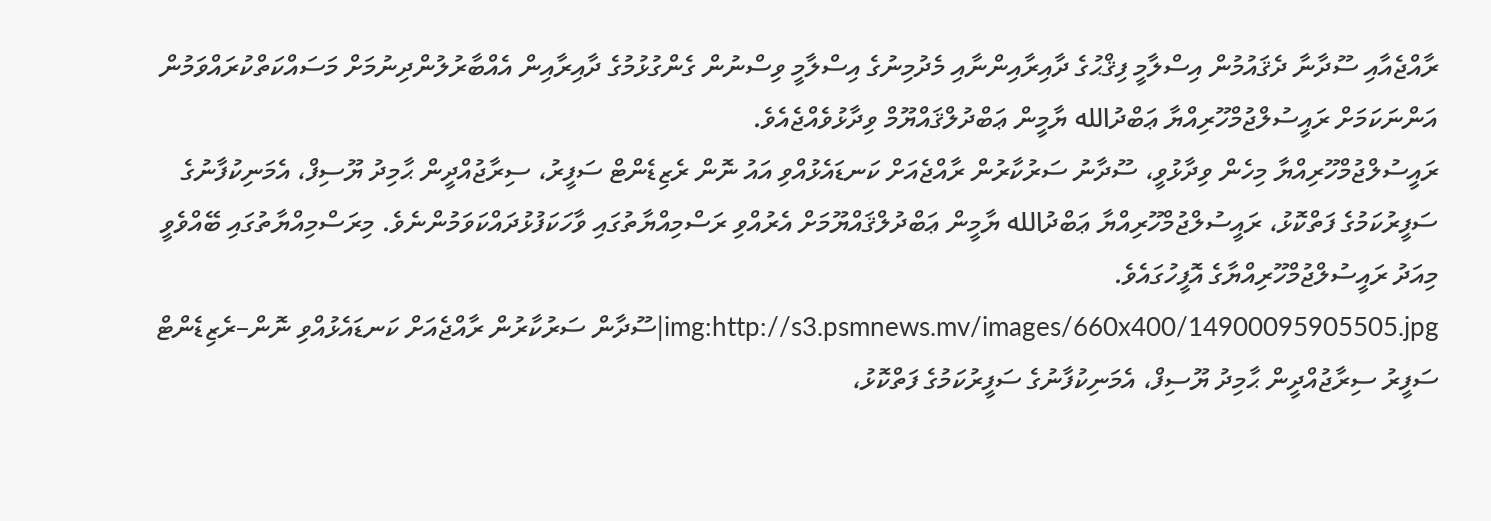ރާއްޖެއާއި ސޫދާނާ ދެޤައުމުން އިސްލާމީ ފިޤްޙުގެ ދާއިރާއިންނާއި މެދުމިނުގެ އިސްލާމީ ވިސްނުން ގެންގުޅުމުގެ ދާއިރާއިން އެއްބާރުލުންދިނުމަށް މަސައްކަތްކުރައްވަމުން އަންނަކަމަށް ރައީސުލްޖުމްހޫރިއްޔާ ޢަބްދުالله ޔާމީން ޢަބްދުލްޤައްޔޫމް ވިދާޅުވެއްޖެއެވެ.
ރައީސުލްޖުމްހޫރިއްޔާ މިހެން ވިދާޅުވީ، ސޫދާނު ސަރުކާރުން ރާއްޖެއަށް ކަނޑައެޅުއްވި އައު ނޮން ރެޒިޑެންޓް ސަފީރު، ސިރާޖުއްދީން ޙާމިދު ޔޫސިފް، އެމަނިކުފާނުގެ ސަފީރުކަމުގެ ފަތްކޮޅު، ރައީސުލްޖުމްހޫރިއްޔާ ޢަބްދުالله ޔާމީން ޢަބްދުލްޤައްޔޫމަށް އެރުއްވި ރަސްމިއްޔާތުގައި ވާހަކަފުޅުދައްކަވަމުންނެވެ. މިރަސްމިއްޔާތުގައި ބޭއްވެވީ މިއަދު ރައީސުލްޖުމްހޫރިއްޔާގެ އޮފީހުގައެވެ.
img:http://s3.psmnews.mv/images/660x400/14900095905505.jpg|ސޫދާން ސަރުކާރުން ރާއްޖެއަށް ކަނޑައެޅުއްވި ނޮން–ރެޒިޑެންޓް ސަފީރު ސިރާޖުއްދީން ޙާމިދު ޔޫސިފް، އެމަނިކުފާނުގެ ސަފީރުކަމުގެ ފަތްކޮޅު،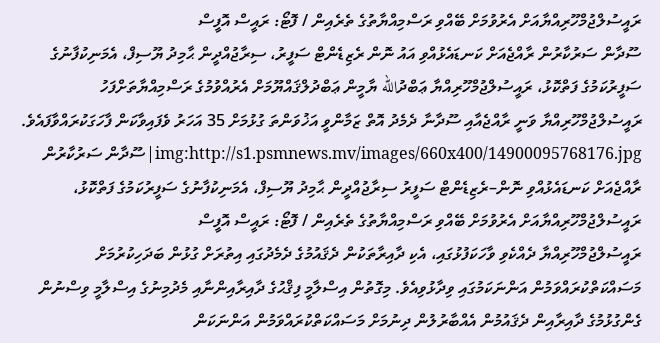ރައީސުލްޖުމްހޫރިއްޔާއަށް އެރުވުމަށް ބޭއްވި ރަސްމިއްޔާތުގެ ތެރެއިން / ފޮޓޯ: ރައީސް އޮފީސް
ސޫދާން ސަރުކާރުން ރާއްޖެއަށް ކަނޑައެޅުއްވި އައު ނޮން ރެޒިޑެންޓް ސަފީރު، ސިރާޖުއްދީން ޙާމިދު ޔޫސިފް، އެމަނިކުފާނުގެ ސަފީރުކަމުގެ ފަތްކޮޅު، ރައީސުލްޖުމްހޫރިއްޔާ ޢަބްދުالله ޔާމީން ޢަބްދުލްޤައްޔޫމަށް އެރުއްވުމުގެ ރަސްމިއްޔާތަށްފަހު ރައީސުލްޖުމްހޫރިއްޔާ ވަނީ ރާއްޖެއާއި ސޫދާނާ ދެމެދު އޮތް ޒަމާންވީ އަޚުވަންތަ ގުޅުމަށް 35 އަހަރު ވެފައިވާކަން ފާހަގަކުރައްވާފައެވެ.
img:http://s1.psmnews.mv/images/660x400/14900095768176.jpg|ސޫދާން ސަރުކާރުން ރާއްޖެއަށް ކަނޑައެޅުއްވި ނޮން–ރެޒިޑެންޓް ސަފީރު ސިރާޖުއްދީން ޙާމިދު ޔޫސިފް، އެމަނިކުފާނުގެ ސަފީރުކަމުގެ ފަތްކޮޅު، ރައީސުލްޖުމްހޫރިއްޔާއަށް އެރުވުމަށް ބޭއްވި ރަސްމިއްޔާތުގެ ތެރެއިން / ފޮޓޯ: ރައީސް އޮފީސް
ރައީސުލްޖުމްހޫރިއްޔާ ދެއްކެވި ވާހަކަފުޅުގައި، އެކި ދާއިރާތަކުން ދެޤައުމުގެ ދެމެދުގައި އިތުރަށް ގުޅުން ބަދަހިކުރުމަށް މަސައްކަތްކުރައްވަމުން އަންނަކަމުގައި ވިދާޅުވިއެވެ. މިގޮތުން އިސްލާމީ ފިޤްޙުގެ ދާއިރާއިންނާއި މެދުމިނުގެ އިސްލާމީ ވިސްނުން ގެންގުޅުމުގެ ދާއިރާއިން ދެޤައުމުން އެއްބާރުލުން ދިނުމަށް މަސައްކަތްކުރައްވަމުން އަންނަކަން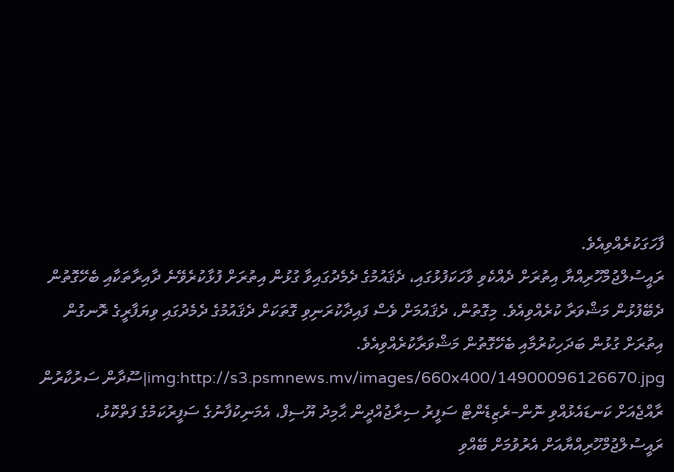ފާހަގަކުރެއްވިއެވެ.
ރައީސުލްޖުމްހޫރިއްޔާ އިތުރަށް ދެއްކެވި ވާހަކަފުޅުގައި، ދެޤައުމުގެ ދެމެދުގައިވާ ގުޅުން އިތުރަށް ފުޅާކުރެވޭނެ ދާއިރާތަކާއި ބެހޭގޮތުން ދެބޭފުޅުން މަޝްވަރާ ކުރެއްވިއެވެ. މިގޮތުން، ދެޤައުމަށް ވެސް ފައިދާކުރަނިވި ގޮތަކަށް ދެޤައުމުގެ ދެމެދުގައި ވިޔަފާރީގެ ރޮނގުން އިތުރަށް ގުޅުން ބަދަހިކުރުމާއި ބެހޭގޮތުން މަޝްވަރާކުރެއްވިއެވެ.
img:http://s3.psmnews.mv/images/660x400/14900096126670.jpg|ސޫދާން ސަރުކާރުން ރާއްޖެއަށް ކަނޑައެޅުއްވި ނޮން–ރެޒިޑެންޓް ސަފީރު ސިރާޖުއްދީން ޙާމިދު ޔޫސިފް، އެމަނިކުފާނުގެ ސަފީރުކަމުގެ ފަތްކޮޅު، ރައީސުލްޖުމްހޫރިއްޔާއަށް އެރުވުމަށް ބޭއްވި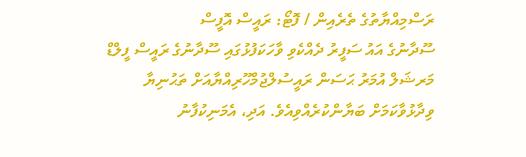ރަސްމިއްޔާތުގެ ތެރެއިން / ފޮޓޯ: ރައީސް އޮފީސް
ސޫދާނުގެ އައު ސަފީރު ދެއްކެވި ވާހަކަފުޅުގައި ސޫދާނުގެ ރައީސް ފީލްޑް މަރޝަލް އުމަރު ޙަސަން ރައީސުލްޖުމްހޫރިއްޔާއަށް ތަޙުނިޔާ ވިދާޅުވާކަމަށް ބަޔާންކުރެއްވިއެވެ. އަދި، އެމަނިކުފާނު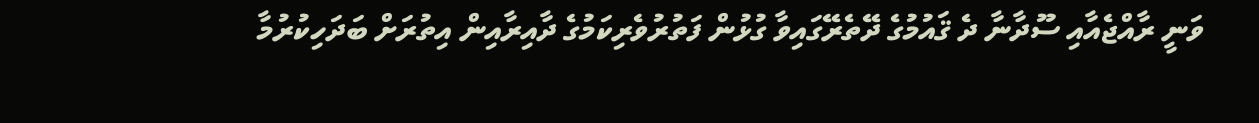ވަނީ ރާއްޖެއާއި ސޫދާނާ ދެ ޤައުމުގެ ދޭތެރޭގައިވާ ގުޅުން ފަތުރުވެރިކަމުގެ ދާއިރާއިން އިތުރަށް ބަދަހިކުރުމާ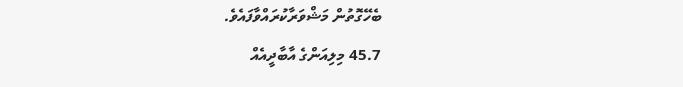ބެހޭގޮތުން މަޝްވަރާކުރައްވާފައެވެ.
45.7 މިލިއަންގެ އާބާދީއެއް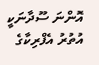އޮންނަ ސޫދާނަކީ އުތުރު އެފްރިކާގެ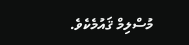މުސްލިމް ޤައުމެކެވެ.